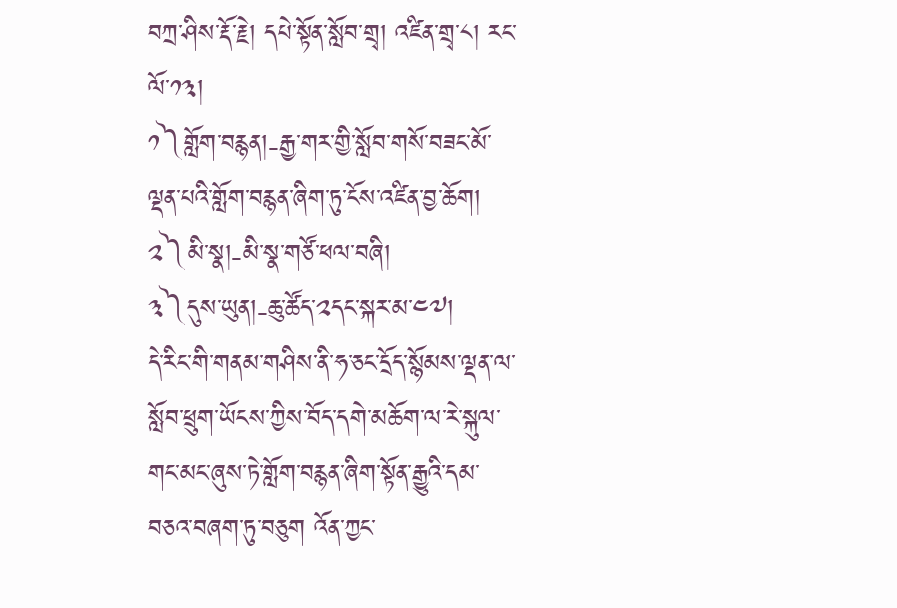བཀྲ་ཤིས་རྡོ་རྗེ། དཔེ་སྟོན་སློབ་གྲྭ། འཛིན་གྲྭ་༨། རང་ལོ་༡༣།
༡༽གློག་བརྙན།-རྒྱ་གར་གྱི་སློབ་གསོ་བཟང་མོ་ལྡན་པའི་གློག་བརྙན་ཞིག་ཏུ་ངོས་འཛིན་བྱ་ཆོག།
༢༽མི་སྣ།-མི་སྣ་གཙོ་ཕལ་བཞི།
༣༽དུས་ཡུན།-ཆུ་ཚོད་༢དང་སྐར་མ་༤༧།
དེ་རིང་གི་གནམ་གཤིས་ནི་ཧ་ཅང་དྲོད་སྙོམས་ལྡན་ལ་སློབ་ཕྲུག་ཡོངས་ཀྱིས་བོད་དགེ་མཆོག་ལ་རེ་སྐུལ་གང་མང་ཞུས་ཏེ་གློག་བརྙན་ཞིག་སྟོན་རྒྱུའི་དམ་བཅའ་བཞག་ཏུ་བཅུག འོན་ཀྱང་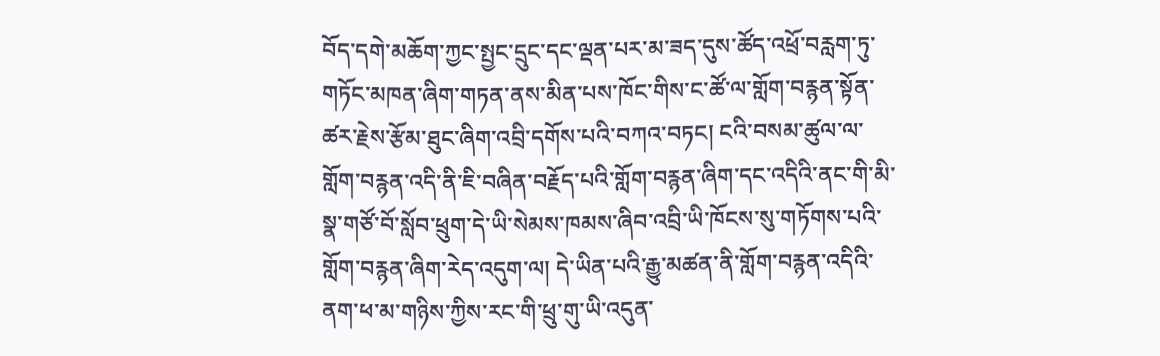བོད་དགེ་མཆོག་ཀྱང་སྤྱང་དྲུང་དང་ལྡན་པར་མ་ཟད་དུས་ཚོད་འཕྲོ་བརླག་ཏུ་གཏོང་མཁན་ཞིག་གཏན་ནས་མིན་པས་ཁོང་གིས་ང་ཚོ་ལ་གློག་བརྙན་སྟོན་ཚར་རྗེས་རྩོམ་ཐུང་ཞིག་འབྲི་དགོས་པའི་བཀའ་བཏང། ངའི་བསམ་ཚུལ་ལ་གློག་བརྙན་འདི་ནི་ཇི་བཞིན་བརྗོད་པའི་གློག་བརྙན་ཞིག་དང་འདིའི་ནང་གི་མི་སྣ་གཙོ་བོ་སློབ་ཕྲུག་དེ་ཡི་སེམས་ཁམས་ཞིབ་འབྲི་ཡི་ཁོངས་སུ་གཏོགས་པའི་གློག་བརྙན་ཞིག་རེད་འདུག་ལ། དེ་ཡིན་པའི་རྒྱུ་མཚན་ནི་གློག་བརྙན་འདིའི་ནག་ཕ་མ་གཉིས་ཀྱིས་རང་གི་ཕྲུ་གུ་ཡི་འདུན་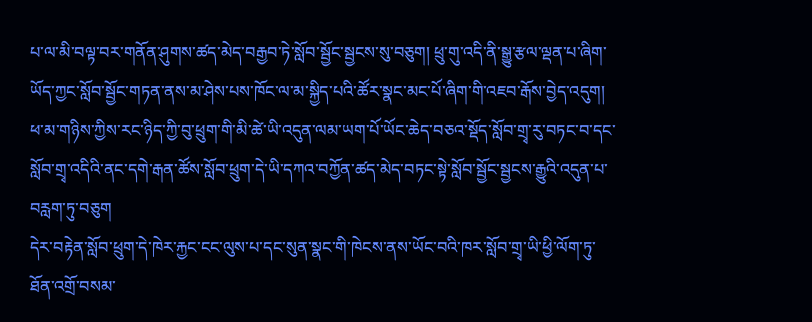པ་ལ་མི་བལྟ་བར་གནོན་ཤུགས་ཚད་མེད་བརྒྱབ་ཏེ་སློབ་སྦྱོང་སྦྱངས་སུ་བཅུག། ཕྲུ་གུ་འདི་ནི་སྒྱུ་རྩལ་ལྡན་པ་ཞིག་ཡོད་ཀྱང་སློབ་སྦྱོང་གཏན་ནས་མ་ཤེས་པས་ཁོང་ལ་མ་སྐྱིད་པའི་ཚོར་སྣང་མང་པོ་ཞིག་གི་འཇབ་རྒོས་བྱེད་འདུག། ཕ་མ་གཉིས་ཀྱིས་རང་ཉིད་ཀྱི་བུ་ཕྲུག་གི་མི་ཚེ་ཡི་འདུན་ལམ་ཡག་པོ་ཡོང་ཆེད་བཅའ་སྡོད་སློབ་གྲྭ་རུ་བཏང་བ་དང་སློབ་གྲྭ་འདིའི་ནང་དགེ་རྒན་ཚོས་སློབ་ཕྲུག་དེ་ཡི་དཀའ་བཀྱོན་ཚད་མེད་བཏང་སྟེ་སློབ་སྦྱོང་སྦྱངས་རྒྱུའི་འདུན་པ་བརླག་ཏུ་བཅུག
དེར་བརྟེན་སློབ་ཕྲུག་དེ་ཁེར་རྐྱང་ངང་ལུས་པ་དང་སུན་སྣང་གི་ཁེངས་ནས་ཡོང་བའི་ཁར་སློབ་གྲྭ་ཡི་ཕྱི་ལོག་ཏུ་ཐོན་འགྲོ་བསམ་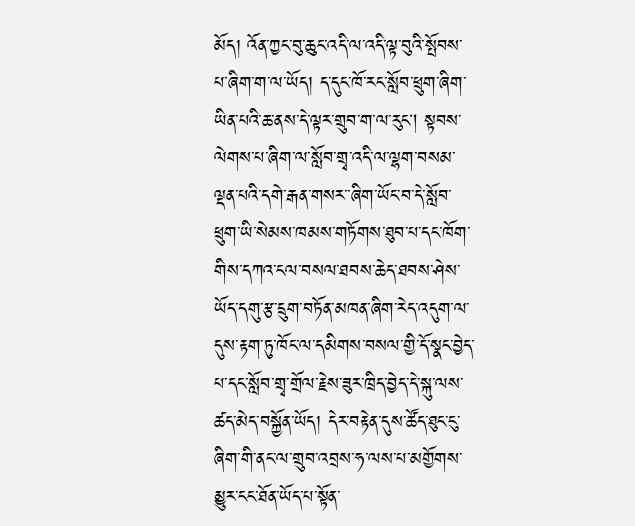མོད། འོན་ཀྱང་བུ་ཆུང་འདི་ལ་འདི་ལྟ་བུའི་སྤོབས་པ་ཞིག་ག་ལ་ཡོད། ད་དུང་ཁོ་རང་སློབ་ཕྲུག་ཞིག་ཡིན་པའི་ཆ་ནས་དེ་ལྟར་གྲུབ་ག་ལ་རུང། སྟབས་ལེགས་པ་ཞིག་ལ་སློབ་གྲྭ་འདི་ལ་ལྷག་བསམ་ལྡན་པའི་དགེ་རྒན་གསར་་ཞིག་ཡོང་བ་དེ་སློབ་ཕྲུག་ཡི་སེམས་ཁམས་གཏོགས་ཐུབ་པ་དང་ཁོག་གིས་དཀའ་ངལ་བསལ་ཐབས་ཆེད་ཐབས་ཤེས་ཡོད་དགུ་རྩ་དྲུག་བཏོན་མཁན་ཞིག་རེད་འདུག་ལ་དུས་རྟག་ཏུ་ཁོང་ལ་དམིགས་བསལ་གྱི་དོ་སྣང་བྱེད་པ་དང་སློབ་གྲྭ་གྲོལ་རྗེས་ཟུར་ཁྲིད་བྱེད་དེ་སྐུ་ལས་ཚད་མེད་བསྐྱོན་ཡོད། དེར་བརྟེན་དུས་ཚོད་ཐུང་ངུ་ཞིག་གི་ནང་ལ་གྲུབ་འབྲས་ཧ་ལས་པ་མགྱོགས་མྱུར་ངང་ཐོན་ཡོད་པ་སྟོན་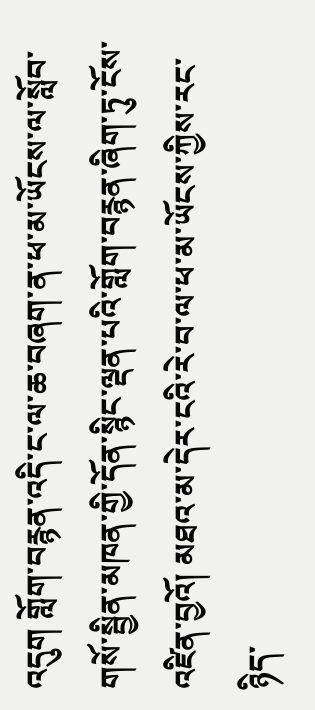འདུག གློག་བརྙན་འདི་ང་ལ་ཆ་བཞག་ན་ཕ་མ་ཡོངས་ལ་སློབ་གསོ་སྦྱིན་མཁན་གྱི་དོན་སྙིང་ལྡན་པའི་གློག་བརྙན་ཞིག་ཏུ་ངོས་འཛིན་བྱའོ། མཐའ་མ་དེར་ངའི་རེ་བ་ལ་ཕ་མ་ཡོངས་ཀྱིས་རང་ཉིད་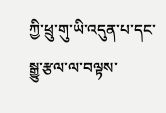ཀྱི་ཕྲུ་གུ་ཡི་འདུན་པ་དང་སྒྱུ་རྩལ་ལ་བལྟས་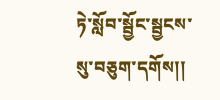ཏེ་སློབ་སྦྱོང་སྦྱངས་སུ་བཅུག་དགོས།།